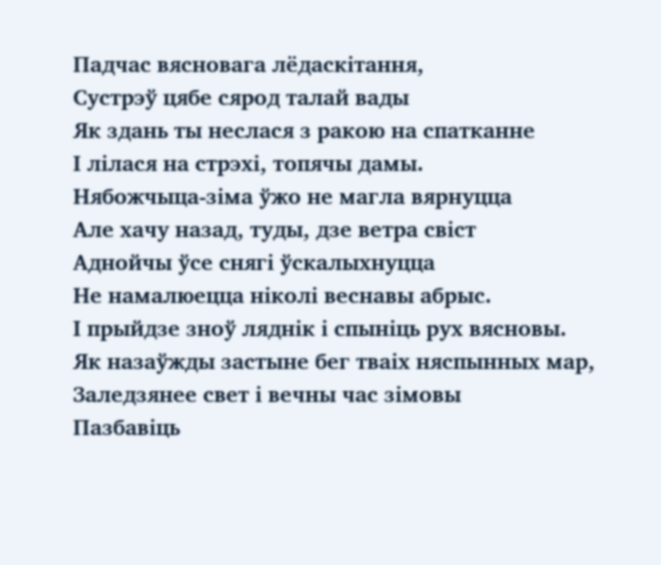Падчас вясновага лёдаскітання,
Сустрэў цябе сярод талай вады
Як здань ты неслася з ракою на спатканне
І лілася на стрэхі, топячы дамы.
Нябожчыца-зіма ўжо не магла вярнуцца
Але хачу назад, туды, дзе ветра свіст
Аднойчы ўсе снягі ўскалыхнуцца
Не намалюецца ніколі веснавы абрыс.
І прыйдзе зноў ляднік і спыніць рух вясновы.
Як назаўжды застыне бег тваіх няспынных мар,
Заледзянее свет і вечны час зімовы
Пазбавіць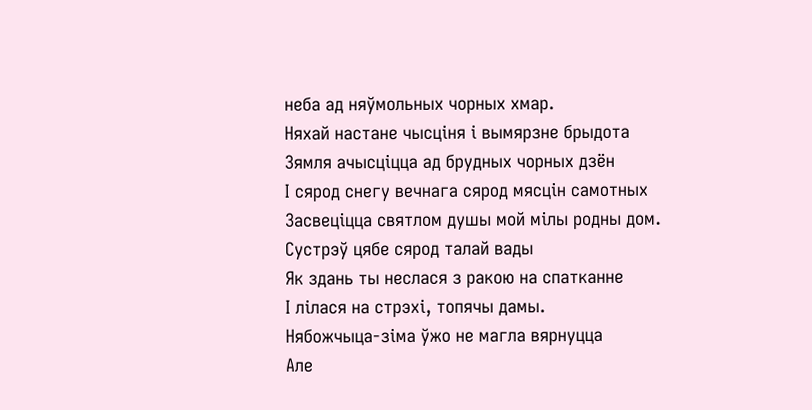неба ад няўмольных чорных хмар.
Няхай настане чысціня і вымярзне брыдота
Зямля ачысціцца ад брудных чорных дзён
І сярод снегу вечнага сярод мясцін самотных
Засвеціцца святлом душы мой мілы родны дом.
Сустрэў цябе сярод талай вады
Як здань ты неслася з ракою на спатканне
І лілася на стрэхі, топячы дамы.
Нябожчыца-зіма ўжо не магла вярнуцца
Але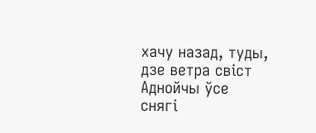хачу назад, туды, дзе ветра свіст
Аднойчы ўсе снягі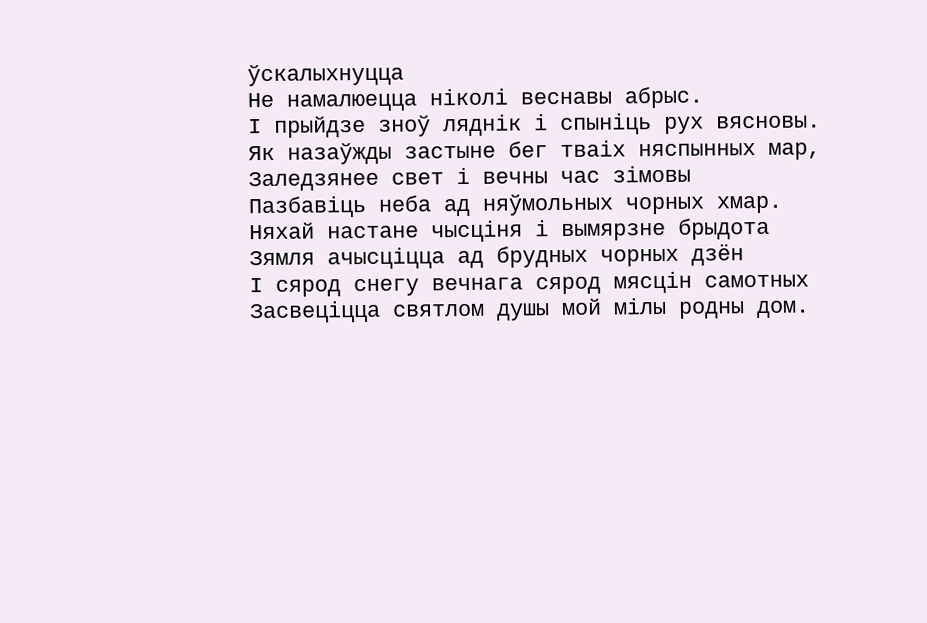ўскалыхнуцца
Не намалюецца ніколі веснавы абрыс.
І прыйдзе зноў ляднік і спыніць рух вясновы.
Як назаўжды застыне бег тваіх няспынных мар,
Заледзянее свет і вечны час зімовы
Пазбавіць неба ад няўмольных чорных хмар.
Няхай настане чысціня і вымярзне брыдота
Зямля ачысціцца ад брудных чорных дзён
І сярод снегу вечнага сярод мясцін самотных
Засвеціцца святлом душы мой мілы родны дом.